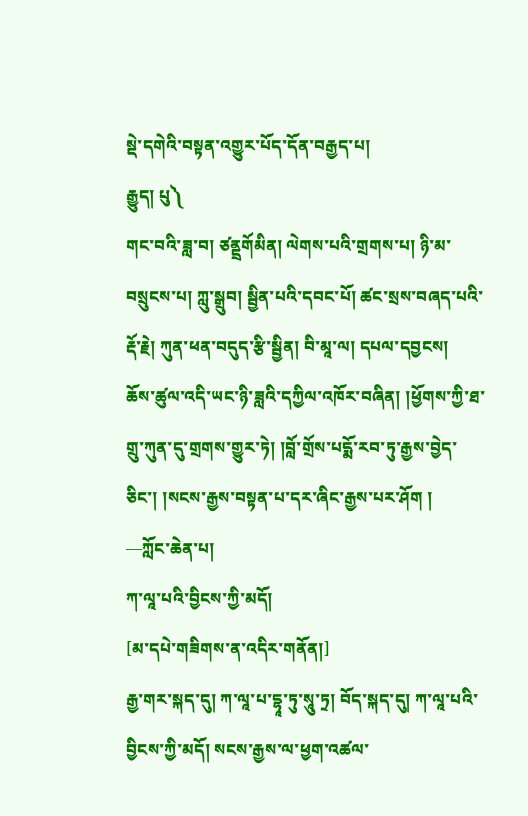སྡེ་དགེའི་བསྟན་འགྱུར་པོད་དོན་བརྒྱད་པ།
རྒྱུད། པུ༽
གང་བའི་ཟླ་བ། ཙནྡྲགོམིན། ལེགས་པའི་གྲགས་པ། ཉི་མ་བསྲུངས་པ། ཀླུ་སྒྲུབ། སྦྱིན་པའི་དབང་པོ། ཚང་སྲས་བཞད་པའི་རྡོ་རྗེ། ཀུན་ཕན་བདུད་རྩི་སྦྱིན། བི་མཱ་ལ། དཔལ་དབྱངས།
ཆོས་ཚུལ་འདི་ཡང་ཉི་ཟླའི་དཀྱིལ་འཁོར་བཞིན། །ཕྱོགས་ཀྱི་ཐ་གྲུ་ཀུན་དུ་གྲགས་གྱུར་ཏེ། །བློ་གྲོས་པདྨོ་རབ་ཏུ་རྒྱས་བྱེད་ཅིང་། །སངས་རྒྱས་བསྟན་པ་དར་ཞིང་རྒྱས་པར་ཤོག །
—ཀློང་ཆེན་པ།
ཀ་ལཱ་པའི་བྱིངས་ཀྱི་མདོ།
[མ་དཔེ་གཟིགས་ན་འདིར་གནོན།]
རྒྱ་གར་སྐད་དུ། ཀ་ལཱ་པ་དྷཱ་ཏུ་སཱུ་ཏྲ། བོད་སྐད་དུ། ཀ་ལཱ་པའི་བྱིངས་ཀྱི་མདོ། སངས་རྒྱས་ལ་ཕྱག་འཚལ་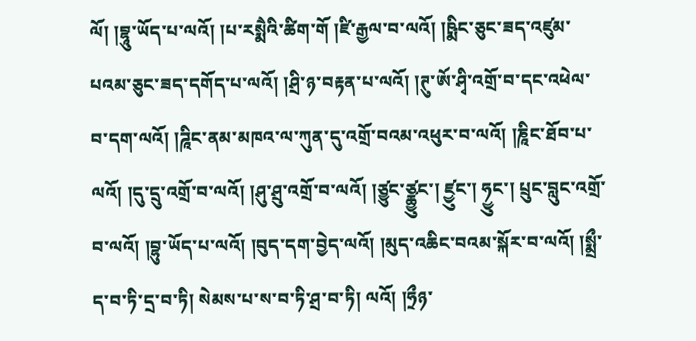ལོ། །བྷཱུ་ཡོད་པ་ལའོ། །པ་རསྨཻའི་ཚིག་གོ །ཛི་རྒྱལ་བ་ལའོ། །ཥྨིང་ཅུང་ཟད་འཛུམ་པའམ་ཅུང་ཟད་དགོད་པ་ལའོ། །ཤྲི་ཉ་བརྟན་པ་ལའོ། །ཊུ་ཨོ་ཤྭི་འགྲོ་བ་དང་འཕེལ་བ་དག་ལའོ། །ཌཱིང་ནམ་མཁའ་ལ་ཀུན་དུ་འགྲོ་བའམ་འཕུར་བ་ལའོ། །ཎཱིང་ཐོབ་པ་ལའོ། །དུ་དྲུ་འགྲོ་བ་ལའོ། །ཤུ་ཤྲུ་འགྲོ་བ་ལའོ། །ཙྱུང་ཙྪྱུང་། ཛྱུང་། ཧྱུང་། པྲུང་བླུང་འགྲོ་བ་ལའོ། །བྷུ་ཡོད་པ་ལའོ། །བུད་དག་བྱེད་ལའོ། །མུད་འཆིང་བའམ་སྐོར་བ་ལའོ། །སྨྲྀ་ད་བ་ཏི་དྲ་བ་ཏི། སེམས་པ་ས་བ་ཏི་ཤྲ་བ་ཏི། ལའོ། །ཧྲྀཉ་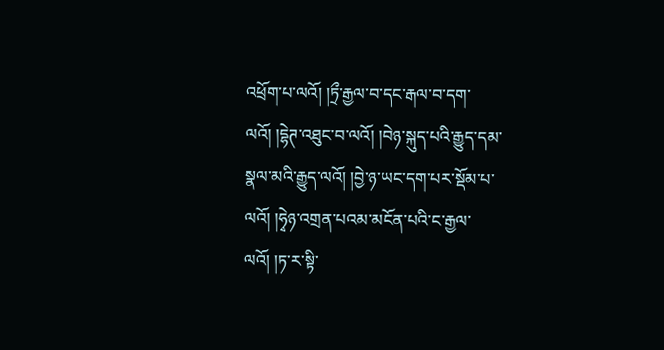འཕྲོག་པ་ལའོ། །ཏྲྀ་རྒྱལ་བ་དང་རྒལ་བ་དག་ལའོ། །དྷེཊ་འཐུང་བ་ལའོ། །བེཉ་སྐུད་པའི་རྒྱུད་དམ་སྣལ་མའི་རྒྱུད་ལའོ། །བྱེ་ཉ་ཡང་དག་པར་སྡོམ་པ་ལའོ། །ཧྭེཉ་འགྲན་པའམ་མངོན་པའི་ང་རྒྱལ་ལའོ། །ཏ་ར་སྟི་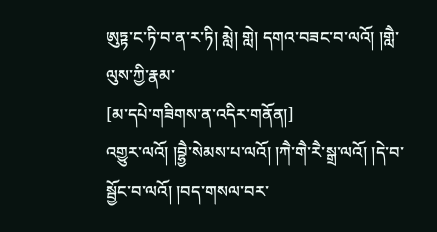ཨུཏྟ་ང་ཏི་བ་ན་ར་ཏི། མླེ། གླེ། དགའ་བཟང་བ་ལའོ། །གླཻ་ལུས་ཀྱི་རྣམ་
[མ་དཔེ་གཟིགས་ན་འདིར་གནོན།]
འགྱུར་ལའོ། །བྷྱཻ་སེམས་པ་ལའོ། །ཀཻ་གཻ་རཻ་སྒྲ་ལའོ། །དེ་བ་སྦྱོང་བ་ལའོ། །བད་གསལ་བར་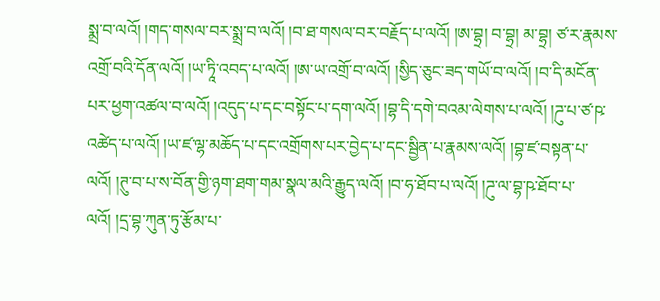སྨྲ་བ་ལའོ། །གད་གསལ་བར་སྨྲ་བ་ལའོ། །བ་ཐ་གསལ་བར་བརྗོད་པ་ལའོ། །ཨ་བྷྲ། བ་བྷྲ། མ་བྷྲ། ཙ་ར་རྣམས་འགྲོ་བའི་དོན་ལའོ། །ཡ་ཏཱི་འབད་པ་ལའོ། །ཨ་ཡ་འགྲོ་བ་ལའོ། །སྱིད་ཅུང་ཟད་གཡོ་བ་ལའོ། །བ་དི་མངོན་པར་ཕྱག་འཚལ་བ་ལའོ། །འདུད་པ་དང་བསྟོང་པ་དག་ལའོ། །བྷ་དི་དགེ་བའམ་ལེགས་པ་ལའོ། །ཌུ་པ་ཙ་ཥ་འཚེད་པ་ལའོ། །ཡ་ཛ་ལྷ་མཆོད་པ་དང་འགྲོགས་པར་བྱེད་པ་དང་སྦྱིན་པ་རྣམས་ལའོ། །བྷ་ཛ་བསྟན་པ་ལའོ། །ཊུ་བ་པ་ས་བོན་གྱི་ཉག་ཐག་གམ་སྣལ་མའི་རྒྱུད་ལའོ། །བ་ཧ་ཐོབ་པ་ལའོ། །ཌུ་ལ་བྷ་ཥ་ཐོབ་པ་ལའོ། །དྲ་བྷ་ཀུན་ཏུ་རྩོམ་པ་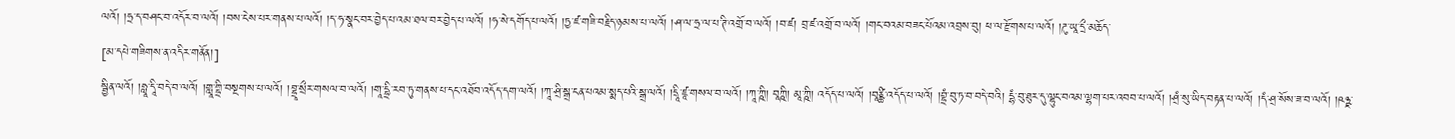ལའོ། །ཧྲ་ད་བཤང་བ་འདོར་བ་ལའོ། །བས་ངེས་པར་གནས་པ་ལའོ། །ད་ཧ་སྣང་བར་བྱེད་པ་འམ་ཐལ་བར་བྱེད་པ་ལའོ། །ཧ་སེ་དགོད་པ་ལའོ། །ཏྱ་ཛ་གཟི་བརྗིད་ཉམས་པ་ལའོ། །ཤ་ལ་ཧྲ་ལ་པ་ཊི་འགྲོ་བ་ལའོ། །བ་ཛ། བྲ་ཛ་འགྲོ་བ་ལའོ། །གང་བའམ་བཟང་པོའམ་འབྲས་བུ། ཕ་ལ་རྫོགས་པ་ལའོ། །ཌུ་ཡཱ་དྲྀ་མཆོད་
[མ་དཔེ་གཟིགས་ན་འདིར་གནོན།]
སྦྱིན་ལའོ། །ཧླཱ་དཱི་བདེ་བ་ལའོ། །གླཱ་གྷྲི་བསྔགས་པ་ལའོ། །བྷྲཱ་སྲྀར་གསལ་བ་ལའོ། །གཱ་དྷྲི་རབ་ཏུ་གནས་པ་དང་འཐོབ་འདོད་དག་ལའོ། །ཀཱ་ཤྲི་སྒྲ་ངན་པའམ་སྨད་པའི་སྒྲ་ལའོ། །དྲཱི་ཛཱ་གསལ་བ་ལའོ། །ཀཱ་ཀྵི། བཱཀྵི། མཱ་ཀྵི། འདོད་པ་ལའོ། །བཱཙྪི་འདོད་པ་ལའོ། །བྷྲཾ་བུ་ཏ་བ་བདེ་བའི། དྷཾ་བུ་ཐུར་དུ་ལྷུང་བའམ་ལྷག་པར་འབབ་པ་ལའོ། །ཤྲཾ་སུ་ཡིད་བརྟན་པ་ལའོ། །དཾ་ཤྲ་སོས་ཟ་བ་ལའོ། །ཥཉྫ་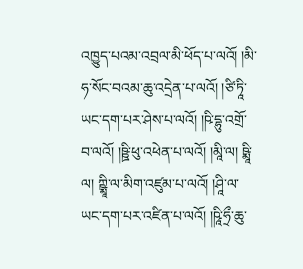འཁྱུད་པའམ་འབྲལ་མི་ཕོད་པ་ལའོ། །མི་ཧ་སོང་བའམ་ཆུ་འདྲེན་པ་ལའོ། །ཙི་ཏཱི་ཡང་དག་པར་ཤེས་པ་ལའོ། །ཥི་དྷུ་འགྲོ་བ་ལའོ། །ཥྛི་ཕུ་འཕེན་པ་ལའོ། །མཱི་ལ། ཥྨཱི་ལ། ཀྵྨཱི་ལ་མིག་འཛུམ་པ་ལའོ། །ཤཱི་ལ་ཡང་དག་པར་འཛིན་པ་ལའོ། །ཥཱི་ཧྲྀ་ཆུ་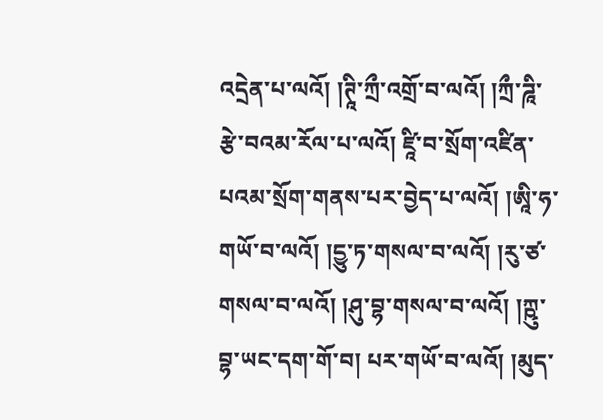འདྲེན་པ་ལའོ། །ཊཱི་ཀྲྀ་འགྲོ་བ་ལའོ། །ཀྲྀ་ཌཱི་རྩེ་བའམ་རོལ་པ་ལའོ། ཛཱི་བ་སྲོག་འཛིན་པའམ་སྲོག་གནས་པར་བྱེད་པ་ལའོ། །ཨཱི་ཧ་གཡོ་བ་ལའོ། །དྱུ་ཏ་གསལ་བ་ལའོ། །རུ་ཙ་གསལ་བ་ལའོ། །ཤུ་བྷ་གསལ་བ་ལའོ། །ཀྵུ་བྷ་ཡང་དག་གོ་བ། པར་གཡོ་བ་ལའོ། །མུད་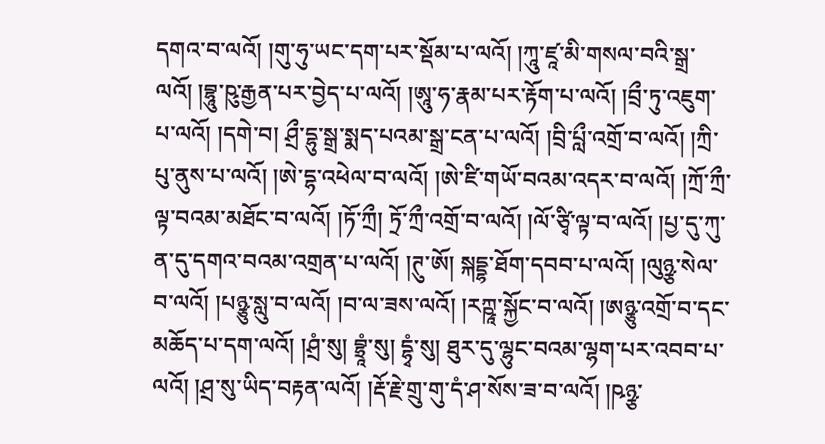དགའ་བ་ལའོ། །གུ་ཧུ་ཡང་དག་པར་སྡོམ་པ་ལའོ། །ཀཱུ་ཛཱ་མི་གསལ་བའི་སྒྲ་ལའོ། །བྷཱུ་ཥུ་རྒྱན་པར་བྱེད་པ་ལའོ། །ཨཱུ་ཧ་རྣམ་པར་རྟོག་པ་ལའོ། །བྲྀ་ཏུ་འཇུག་པ་ལའོ། །དགེ་བ། ཤྲྀ་དྷུ་སྒྲ་སྨད་པའམ་སྒྲ་ངན་པ་ལའོ། །བྲི་པླྀ་འགྲོ་བ་ལའོ། །ཀྲི་པུ་ནུས་པ་ལའོ། །ཨེ་དྷ་འཕེལ་བ་ལའོ། །ཨེ་ཛི་གཡོ་བའམ་འདར་བ་ལའོ། །ཀྲོ་ཀྲྀ་ལྟ་བའམ་མཐོང་བ་ལའོ། །ཏོ་ཀྲྀ། ཏྲོ་ཀྲྀ་འགྲོ་བ་ལའོ། །ལོ་ཙྭི་ལྟ་བ་ལའོ། །པྱ་དུ་ཀུ་ན་དུ་དགའ་བའམ་འགྲན་པ་ལའོ། །ཊུ་ཨོ། སྐདྡྷ་ཐོག་དབབ་པ་ལའོ། །ལུཉྩ་སེལ་བ་ལའོ། །པཉྩུ་སླུ་བ་ལའོ། །བ་ལ་ཟས་ལའོ། །རཀྵཱ་སྐྱོང་བ་ལའོ། །ཨཉྩུ་འགྲོ་བ་དང་མཆོད་པ་དག་ལའོ། །ཤྲཾ་སུ། བྷྲཱཾ་སུ། དྷྭཾ་སུ། ཐུར་དུ་ལྷུང་བའམ་ལྷག་པར་འབབ་པ་ལའོ། །ཤྲ་སུ་ཡིད་བརྟན་ལའོ། །རྡོ་རྗེ་གྲུ་གུ་དཾ་ཤ་སོས་ཟ་བ་ལའོ། །ཥཉྩ་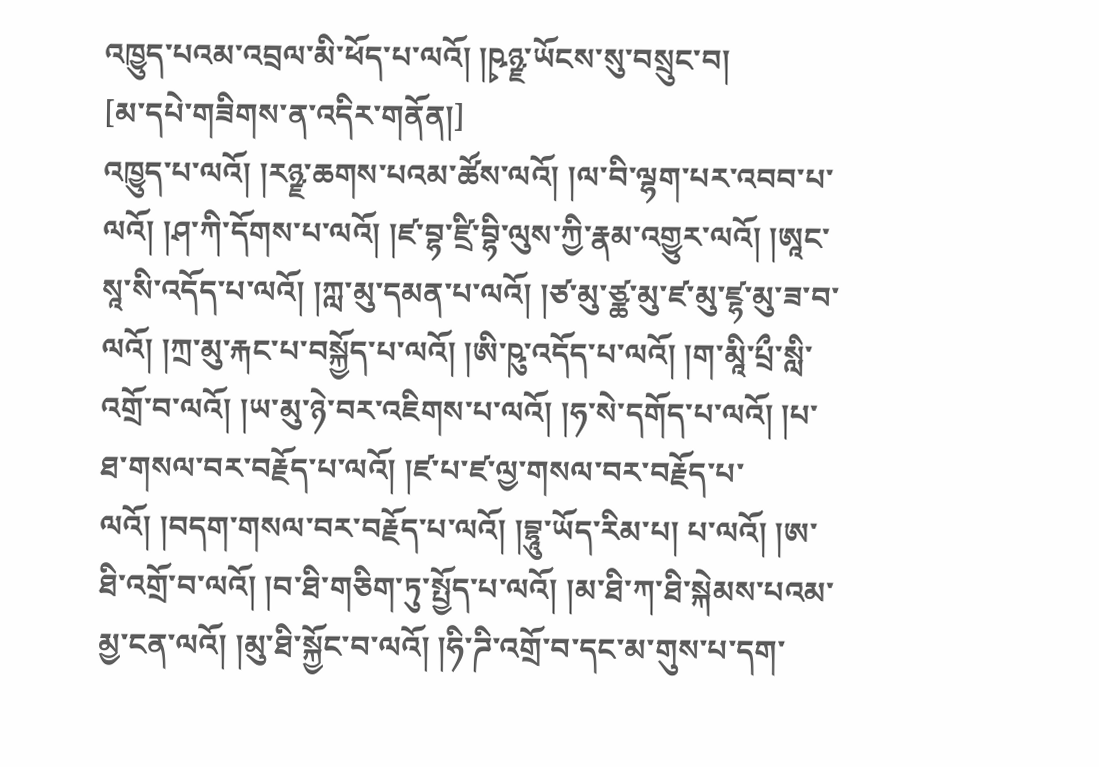འཁྱུད་པའམ་འབྲལ་མི་ཕོད་པ་ལའོ། །ཥྭཉྫ་ཡོངས་སུ་བསྲུང་བ།
[མ་དཔེ་གཟིགས་ན་འདིར་གནོན།]
འཁྱུད་པ་ལའོ། །རཉྫ་ཆགས་པའམ་ཚོས་ལའོ། །ལ་བི་ལྷག་པར་འབབ་པ་ལའོ། །ཤ་ཀི་དོགས་པ་ལའོ། །ཛ་བྷ་ཛྲི་བྷི་ལུས་ཀྱི་རྣམ་འགྱུར་ལའོ། །ཨཱང་སཱ་སི་འདོད་པ་ལའོ། །ཀླ་མུ་དམན་པ་ལའོ། །ཙ་མུ་ཙྪ་མུ་ཛ་མུ་ཛྷ་མུ་ཟ་བ་ལའོ། །ཀྲ་མུ་རྐང་པ་བསྐྱོད་པ་ལའོ། །ཨི་ཥུ་འདོད་པ་ལའོ། །ག་མཱི་པྲྀ་སླི་འགྲོ་བ་ལའོ། །ཡ་མུ་ཉེ་བར་འཇིགས་པ་ལའོ། །ཧ་སེ་དགོད་པ་ལའོ། །པ་ཐ་གསལ་བར་བརྗོད་པ་ལའོ། །ཛ་པ་ཛ་ལྱ་གསལ་བར་བརྗོད་པ་ལའོ། །བདག་གསལ་བར་བརྗོད་པ་ལའོ། །བྷཱུ་ཡོད་རིམ་པ། པ་ལའོ། །ཨ་ཐི་འགྲོ་བ་ལའོ། །བ་ཐི་གཅིག་ཏུ་སྤྱོད་པ་ལའོ། །མ་ཐི་ཀ་ཐི་སྐེམས་པའམ་མྱ་ངན་ལའོ། །མུ་ཐི་སྐྱོང་བ་ལའོ། །ཧི་ཌི་འགྲོ་བ་དང་མ་གུས་པ་དག་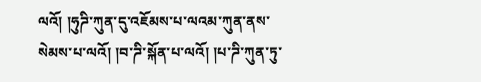ལའོ། །ཧུཌི་ཀུན་དུ་འཇོམས་པ་ལའམ་ཀུན་ནས་སེམས་པ་ལའོ། །བ་ཌི་སྐོན་པ་ལའོ། །པ་ཌི་ཀུན་ཏུ་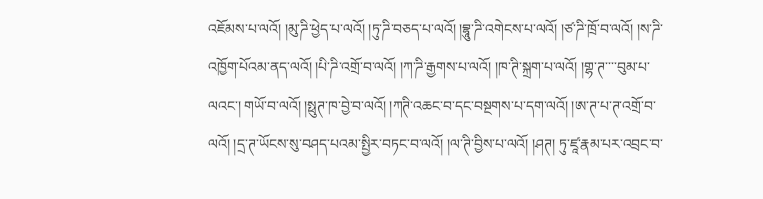འཇོམས་པ་ལའོ། །མུ་ཌི་ཕྱེད་པ་ལའོ། །ཏུ་ཌི་བཅད་པ་ལའོ། །བྷཱུ་ཌི་འགེངས་པ་ལའོ། །ཙ་ཌི་ཁྲོ་བ་ལའོ། །ས་ཌི་འཁྱོག་པོའམ་ནད་ལའོ། །པི་ཌི་འགྲོ་བ་ལའོ། །ཀ་ཌི་རྒྱགས་པ་ལའོ། །ཁ་ཊི་སྐྲག་པ་ལའོ། །གྷ་ཊ་་་་བུམ་པ་ལའང་། གཡོ་བ་ལའོ། །སྥུཊ་ཁ་བྱེ་བ་ལའོ། །ཀཊི་འཆང་བ་དང་བསྔགས་པ་དག་ལའོ། །ཨ་ཊ་པ་ཊ་འགྲོ་བ་ལའོ། །དྲ་ཊ་ཡོངས་སུ་བཤད་པའམ་སྤྱིར་བཏང་བ་ལའོ། །ལ་ཊི་བྱིས་པ་ལའོ། །ཤཊ། ཏུ་ཛཱ་རྣམ་པར་འབྲང་བ་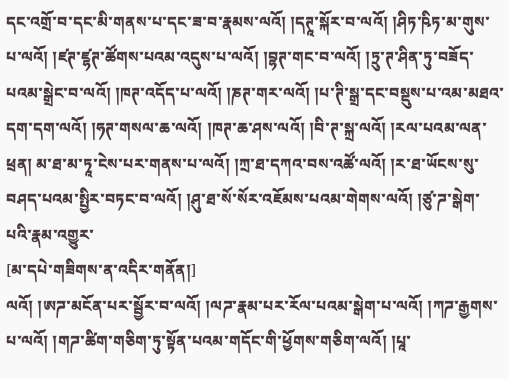དང་འགྲོ་བ་དང་མི་གནས་པ་དང་ཟ་བ་རྣམས་ལའོ། །དཊཱ་སྐོར་བ་ལའོ། །ཤིཏ་ཥིཏ་མ་གུས་པ་ལའོ། །ཛཊ་ཛྷཊ་ཚོགས་པའམ་འདུས་པ་ལའོ། །བྷཊ་གང་བ་ལའོ། །ཏྲུ་ཊ་ཤིན་ཏུ་བཟོད་པའམ་སྒྲེང་བ་ལའོ། །ཁཊ་འདོད་པ་ལའོ། །ཎཊ་གར་ལའོ། །པ་ཊི་སྒྲ་དང་བསྡུས་པ་འམ་མཐའ་དག་དག་ལའོ། །ཧཊ་གསལ་ཆ་ལའོ། །ཁཊ་ཆ་ཤས་ལའོ། །བི་ཊ་སྐྲ་ལའོ། །རལ་པའམ་ལན་ཕྲན། མ་ཐ་མ་ཏཱ་ངེས་པར་གནས་པ་ལའོ། །ཀྲ་ཐ་དཀའ་བས་འཚོ་ལའོ། །ར་ཐ་ཡོངས་སུ་བཤད་པའམ་སྤྱིར་བཏང་བ་ལའོ། །ཤུ་ཐ་སོ་སོར་འཇོམས་པའམ་གེགས་ལའོ། །ཙུ་ཌ་སྒེག་པའི་རྣམ་འགྱུར་
[མ་དཔེ་གཟིགས་ན་འདིར་གནོན།]
ལའོ། །ཨཌ་མངོན་པར་སྦྱོར་བ་ལའོ། །ལཌ་རྣམ་པར་རོལ་པའམ་སྒེག་པ་ལའོ། །ཀཌ་རྒྱགས་པ་ལའོ། །གཌ་ཚིག་གཅིག་ཏུ་སྟོན་པའམ་གདོང་གི་ཕྱོགས་གཅིག་ལའོ། །པཱ་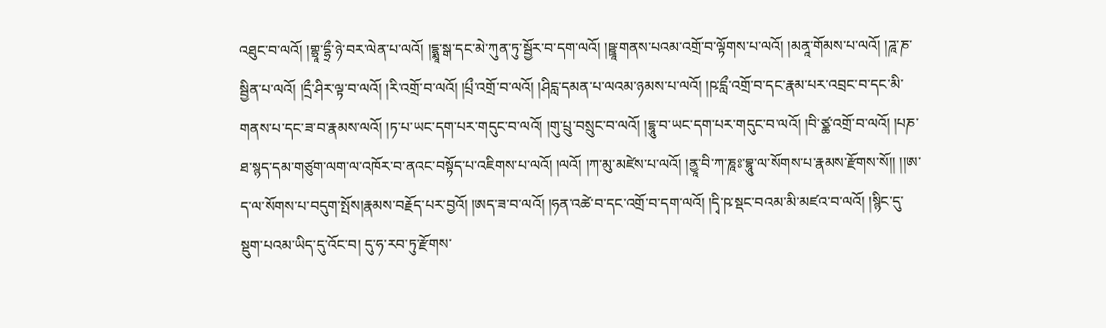འཐུང་བ་ལའོ། །གྷྲཱ་དྷྲྀ་ཉེ་བར་ལེན་པ་ལའོ། །དྷྨཱ་སྒ་དང་མེ་ཀུན་ཏུ་སྦྱོར་བ་དག་ལའོ། །ཥྛཱ་གནས་པའམ་འགྲོ་བ་ལྟོགས་པ་ལའོ། །མནཱ་གོམས་པ་ལའོ། །ཌཱ་ཎ་སྦྱིན་པ་ལའོ། །དྲྀ་ཤིར་ལྟ་བ་ལའོ། །རི་འགྲོ་བ་ལའོ། །པྲྀ་འགྲོ་བ་ལའོ། །ཤིངླ་དམན་པ་ལའམ་ཉམས་པ་ལའོ། །ཥ་ངླྀ་འགྲོ་བ་དང་རྣམ་པར་འབྲང་བ་དང་མི་གནས་པ་དང་ཟ་བ་རྣམས་ལའོ། །ཏ་པ་ཡང་དག་པར་གདུང་བ་ལའོ། །གུ་པྲུ་བསྲུང་བ་ལའོ། །དྷཱུ་བ་ཡང་དག་པར་གདུང་བ་ལའོ། །བི་ཙྪ་འགྲོ་བ་ལའོ། །པཎ་ཐ་སྙད་དམ་གཙུག་ལག་ལ་འཁོར་བ་ནའང་བསྟོད་པ་འཇིགས་པ་ལའོ། །ལའོ། །ཀ་མུ་མཛེས་པ་ལའོ། །ནྱཱ་བི་ཀ་ཎཱཿ་བྷཱུ་ལ་སོགས་པ་རྣམས་རྫོགས་སོ།། །།ཨ་ད་ལ་སོགས་པ་བདུག་སྤོས།རྣམས་བརྗོད་པར་བྱའོ། །ཨད་ཟ་བ་ལའོ། །ཧན་འཚེ་བ་དང་འགྲོ་བ་དག་ལའོ། །དྭི་ཥ་སྡང་བའམ་མི་མཛའ་བ་ལའོ། །སྙིང་དུ་སྡུག་པའམ་ཡིད་དུ་འོང་བ། དུ་ཧ་རབ་ཏུ་རྫོགས་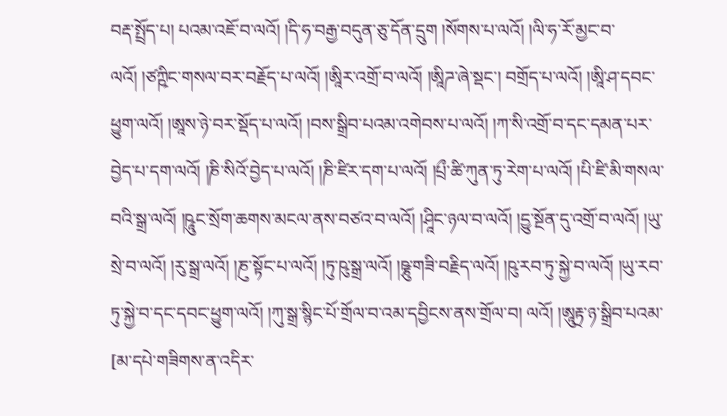བརྡ་སྤྲོད་པ། པའམ་འཇོ་བ་ལའོ། །དི་ཧ་བརྒྱ་བདུན་ཅུ་དོན་དྲུག །སོགས་པ་ལའོ། །ལི་ཧ་རོ་མྱང་བ་ལའོ། །ཙཀྵིང་གསལ་བར་བརྗོད་པ་ལའོ། །ཨཱིར་འགྲོ་བ་ལའོ། །ཨཱིཌ་ཞེ་སྡང་། བགྲོད་པ་ལའོ། །ཨཱི་ཤ་དབང་ཕྱུག་ལའོ། །ཨཱས་ཉེ་བར་སྡོད་པ་ལའོ། །བས་སྒྲིབ་པའམ་འགེབས་པ་ལའོ། །ཀ་སི་འགྲོ་བ་དང་དམན་པར་བྱེད་པ་དག་ལའོ། །ཎི་སིའོ་བྱེད་པ་ལའོ། །ཎི་ཛིར་དག་པ་ལའོ། །པྲྀ་ཚི་ཀུན་ཏུ་རེག་པ་ལའོ། །པི་ཛི་མི་གསལ་བའི་སྒྲ་ལའོ། །ཥཱུང་སྲོག་ཆགས་མངལ་ནས་བཙའ་བ་ལའོ། །ཤཱིང་ཉལ་བ་ལའོ། །དྱུ་སྔོན་དུ་འགྲོ་བ་ལའོ། །ཡུ་སྲེ་བ་ལའོ། །རུ་སྒྲ་ལའོ། །ཎུ་སྟོང་པ་ལའོ། །ཏུ་ཥུ་སྒྲ་ལའོ། །ཥྞུ་གཟི་བརྗིད་ལའོ། །ཥུ་རབ་ཏུ་སྐྱེ་བ་ལའོ། །ཡུ་རབ་ཏུ་སྐྱེ་བ་དང་དབང་ཕྱུག་ལའོ། །ཀུ་སྒྲ་སྙིང་པོ་གྲོལ་བ་འམ་དབྱིངས་ནས་གྲོལ་བ། ལའོ། །ཨཱུརྟྲ་ཉ་སྒྲིབ་པའམ་
[མ་དཔེ་གཟིགས་ན་འདིར་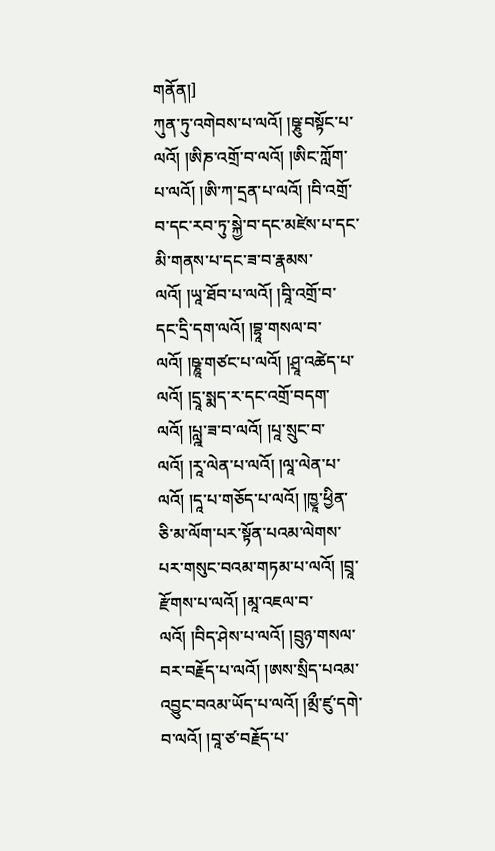གནོན།]
ཀུན་ཏུ་འགེབས་པ་ལའོ། །ཥྞུ་བསྟོང་པ་ལའོ། །ཨིཎ་འགྲོ་བ་ལའོ། །ཨིང་ཀློག་པ་ལའོ། །ཨི་ཀ་དྲན་པ་ལའོ། །བི་འགྲོ་བ་དང་རབ་ཏུ་སྐྱེ་བ་དང་མཛེས་པ་དང་མི་གནས་པ་དང་ཟ་བ་རྣམས་ལའོ། །ཡཱ་ཐོབ་པ་ལའོ། །བཱི་འགྲོ་བ་དང་དྲི་དག་ལའོ། །བྷཱ་གསལ་བ་ལའོ། །ཥྞཱ་གཙང་པ་ལའོ། །ཤྲཱ་འཚེད་པ་ལའོ། །དྲཱ་སྨད་ར་དང་འགྲོ་བདག་ལའོ། །པླྰ་ཟ་བ་ལའོ། །པཱ་སྲུང་བ་ལའོ། །རཱ་ལེན་པ་ལའོ། །ལཱ་ལེན་པ་ལའོ། །དཱ་པ་གཅོད་པ་ལའོ། །ཁྱཱ་ཕྱིན་ཅི་མ་ལོག་པར་སྟོན་པའམ་ལེགས་པར་གསུང་བའམ་གཏམ་པ་ལའོ། །བྲཱ་རྫོགས་པ་ལའོ། །མཱ་འཇལ་བ་ལའོ། །བིད་ཤེས་པ་ལའོ། །བྲུཉ་གསལ་བར་བརྗོད་པ་ལའོ། །ཨས་སྲིད་པའམ་འབྱུང་བའམ་ཡོད་པ་ལའོ། །མྲྀ་ཛུ་དགེ་བ་ལའོ། །བཱ་ཙ་བརྗོད་པ་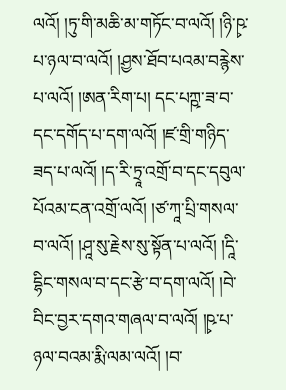ལའོ། །ཏུ་གི་མཆི་མ་གཏོང་བ་ལའོ། །ཉི་ཥྭ་པ་ཉལ་བ་ལའོ། །ཤྱས་ཐོབ་པའམ་བརྙེས་པ་ལའོ། །ཨན་རིག་པ། དང་པཀྵ་ཟ་བ་དང་དགོད་པ་དག་ལའོ། །ཛ་གྲི་གཉིད་ཟད་པ་ལའོ། །ད་རི་ཏྲཱ་འགྲོ་བ་དང་དབུལ་པོའམ་ངན་འགྲོ་ལའོ། །ཙ་ཀཱ་པྲི་གསལ་བ་ལའོ། །ཤཱ་སུ་རྗེས་སུ་སྟོན་པ་ལའོ། །དཱི་དྷིང་གསལ་བ་དང་རྩེ་བ་དག་ལའོ། །བེ་བིང་བྱར་དགའ་གཞལ་བ་ལའོ། །ཥྭ་པ་ཉལ་བའམ་རྨི་ལམ་ལའོ། །བ་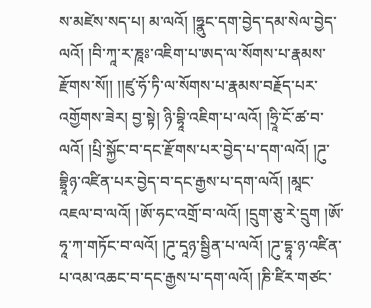ས་མཛེས་སད་པ། མ་ལའོ། །ཧྣུང་དག་བྱེད་དམ་སེལ་བྱེད་ལའོ། །བི་ཀཱ་ར་ཎཱཿ་འཇིག་པ་ཨད་ལ་སོགས་པ་རྣམས་རྫོགས་སོ།། །།ཛུ་ཧོ་ཏི་ལ་སོགས་པ་རྣམས་བརྗོད་པར་འགྱོགས་ཟེར། བྱ་སྟེ། ཉི་བྷཱི་འཇིག་པ་ལའོ། །ཧྲཱི་ངོ་ཚ་བ་ལའོ། །པྲི་སྐྱོང་བ་དང་རྫོགས་པར་བྱེད་པ་དག་ལའོ། །ཌུ་བྷྲཱིཉ་འཛིན་པར་བྱེད་བ་དང་རྒྱས་པ་དག་ལའོ། །མཱང་འཇལ་བ་ལའོ། །ཨོ་ཧང་འགྲོ་བ་ལའོ། །དྲུག་ཅུ་རེ་དྲུག །ཨོ་ཧཱ་ཀ་གཏོང་བ་ལའོ། །ཌུ་དཱཉ་སྦྱིན་པ་ལའོ། །ཌུ་དྷཱ་ཉ་འཛིན་པ་འམ་འཆང་བ་དང་རྒྱས་པ་དག་ལའོ། །ཎི་ཛིར་གཙང་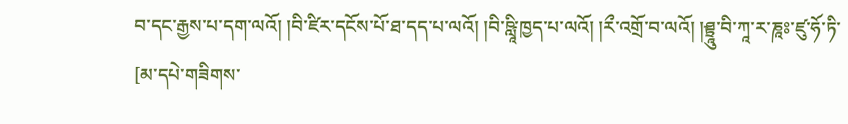བ་དང་རྒྱས་པ་དག་ལའོ། །བི་ཛིར་དངོས་པོ་ཐ་དད་པ་ལའོ། །བི་ཥླཱི་ཁྱད་པ་ལའོ། །རྀ་འགྲོ་བ་ལའོ། །ཤྟྲཱུ་བི་ཀཱ་ར་ཎཱཿ་ཛུ་ཧོ་ཏི་
[མ་དཔེ་གཟིགས་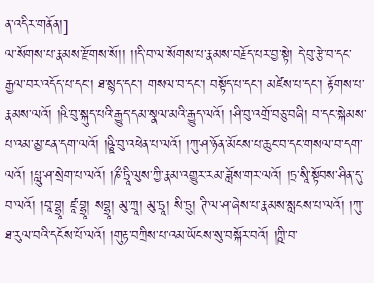ན་འདིར་གནོན།]
ལ་སོགས་པ་རྣམས་རྫོགས་སོ།། །།དི་བ་ལ་སོགས་པ་རྣམས་བརྗོད་པར་བྱ་སྟེ། དེ་བུ་རྩེ་བ་དང་རྒྱལ་བར་འདོད་པ་དང་། ཐ་སྙད་དང་། གསལ་བ་དང་། བསྟོད་པ་དང་། མཛེས་པ་དང་། རྟོགས་པ་རྣམས་ལའོ། །ཥི་བུ་སྐུད་པའི་རྒྱུད་དམ་སྣལ་མའི་རྒྱུད་ལའོ། །ཤི་བུ་འགྲོ་བཅུ་བཞི། བ་དང་སྐེམས་པ་འམ་མྱ་ངན་དག་ལའོ། །ཥྛི་བུ་འཕེན་པ་ལའོ། །ཀུ་ཤ་ཉོན་མོངས་པ་ཆུང་བ་དང་གསལ་བ་དག་ལའོ། །པླུ་ཤ་སྲེག་པ་ལའོ། །ཎྀ་ཏྲཱི་ལུས་ཀྱི་རྣམ་འགྱུར་རམ་ཟློས་གར་ལའོ། །ཏྲ་སཱི་སྟོབས་ཤིན་དུ་བ་ལའོ། །བཱ་བྷྲཱ། ཛཱ་བྷྲཱ། སབྷྲཱ། མུ་ཀྲཱ། མུ་ཏྲཱ། སི་ཏྲུ། ཊི་ལ་ཤ་ཞེས་པ་རྣམས་སླངས་པ་ལའོ། །ཀུ་ཐ་རུལ་བའི་དངོས་པོ་ལའོ། །གུརྟ་བཀྲིས་པ་འམ་ཡོངས་སུ་བསྐོར་བའོ། །ཀྵི་བ་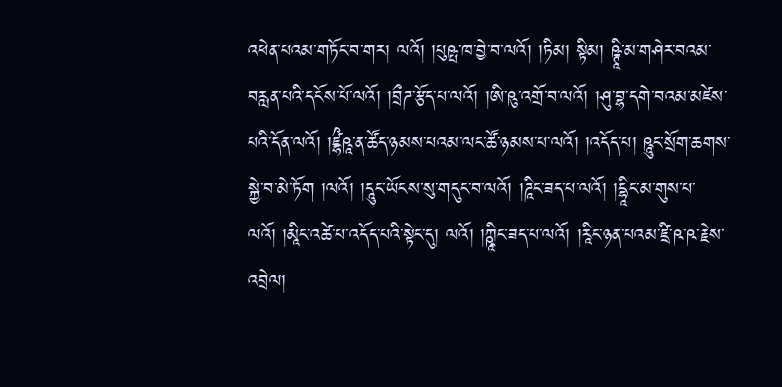འཕེན་པའམ་གཏོང་བ་གར། ལའོ། །པུཥྤ་ཁ་བྱེ་བ་ལའོ། །ཏིམ། སྟིམ། ཥྚཱི་མ་གཤེར་བའམ་བརླན་པའི་དངོས་པོ་ལའོ། །བྲྀཌ་རྩོད་པ་ལའོ། །ཨི་ཥུ་འགྲོ་བ་ལའོ། །ཤུ་བྷ་དགེ་བའམ་མཛེས་པའི་དོན་ལའོ། །ཛྷྀཥཱ་ན་ཚོད་ཉམས་པའམ་ལང་ཚོ་ཉམས་པ་ལའོ། །འདོད་པ། ཥཱུང་སྲོག་ཆགས་སྐྱེ་བ་མེ་ཏོག །ལའོ། །དཱུང་ཡོངས་སུ་གདུང་བ་ལའོ། །ཌཱིང་ཟད་པ་ལའོ། །དྷཱིང་མ་གུས་པ་ལའོ། །མཱིང་འཚེ་པ་འདོད་པའི་སྟེང་དུ། ལའོ། །ཀྵཱིང་ཟད་པ་ལའོ། །རཱིང་ཉན་པའམ་ཛྲི་ཥ་ཥ་རྗེས་འབྲེལ།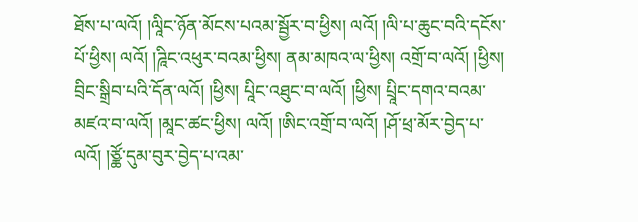ཐོས་པ་ལའོ། །ལཱིང་ཉོན་མོངས་པའམ་སྦྱོར་བ་ཕྱིས། ལའོ། །ལི་པ་ཆུང་བའི་དངོས་པོ་ཕྱིས། ལའོ། །ཌཱིང་འཕུར་བའམ་ཕྱིས། ནམ་མཁའ་ལ་ཕྱིས། འགྲོ་བ་ལའོ། །ཕྱིས། བྲིང་སྒྲིབ་པའི་དོན་ལའོ། །ཕྱིས། པཱིང་འཐུང་བ་ལའོ། །ཕྱིས། པྲཱིང་དགའ་བའམ་མཛའ་བ་ལའོ། །མཱང་ཚང་ཕྱིས། ལའོ། །ཨིང་འགྲོ་བ་ལའོ། །ཤོ་ཕྲ་མོར་བྱེད་པ་ལའོ། །ཙྪོ་དུམ་བུར་བྱེད་པ་འམ་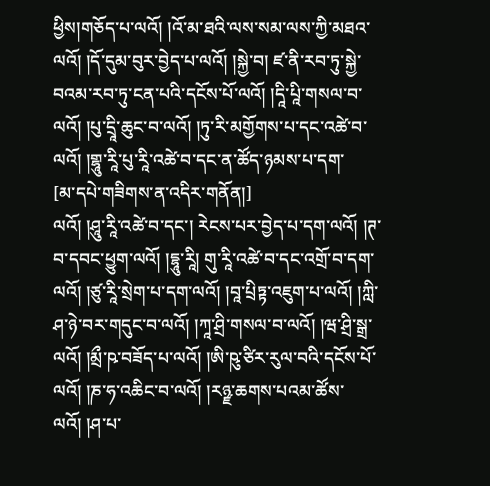ཕྱིས།གཅོད་པ་ལའོ། །འོ་མ་ཐའི་ལས་སམ་ལས་ཀྱི་མཐའ་ལའོ། །དོ་དུམ་བུར་བྱེད་པ་ལའོ། །སྐྱེ་བ། ཛ་ནི་རབ་ཏུ་སྐྱེ་བའམ་རབ་ཏུ་ངན་པའི་དངོས་པོ་ལའོ། །དཱི་པཱི་གསལ་བ་ལའོ། །པུ་དྲཱི་ཆུང་བ་ལའོ། །ཏུ་རི་མགྱོགས་པ་དང་འཚེ་བ་ལའོ། །གྷཱུ་རཱི་པུ་རཱི་འཚེ་བ་དང་ན་ཚོད་ཉམས་པ་དག་
[མ་དཔེ་གཟིགས་ན་འདིར་གནོན།]
ལའོ། །ཤཱུ་རཱི་འཚེ་བ་དང་། རེངས་པར་བྱེད་པ་དག་ལའོ། །ཊ་བ་དབང་ཕྱུག་ལའོ། །དྷཱུ་རཱི། གུ་རཱི་འཚེ་བ་དང་འགྲོ་བ་དག་ལའོ། །ཙུ་རཱི་སྲེག་པ་དག་ལའོ། །བཱ་པྲིཏྟ་འཇུག་པ་ལའོ། །ཀླི་ཤ་ཉེ་བར་གདུང་བ་ལའོ། །ཀཱ་ཤྲི་གསལ་བ་ལའོ། །ཝ་ཤྲི་སྒྲ་ལའོ། །མྲྀ་ཥ་བཟོད་པ་ལའོ། །ཨི་ཥུ་ཙིར་རུལ་བའི་དངོས་པོ་ལའོ། །ཎ་ཧ་འཆིང་བ་ལའོ། །རཉྫ་ཆགས་པའམ་ཚོས་ལའོ། །ཤ་པ་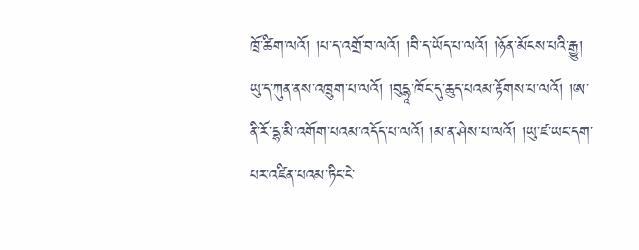ཁྲོ་ཚིག་ལའོ། །པ་ད་འགྲོ་བ་ལའོ། །བི་ད་ཡོད་པ་ལའོ། །ཉོན་མོངས་པའི་རྒྱུ། ཡུ་ད་ཀུན་ནས་འཁྲུག་པ་ལའོ། །བུདྷཱ་ཁོང་དུ་ཆུད་པའམ་རྟོགས་པ་ལའོ། །ཨ་ནི་རོ་དྷ་མི་འགོག་པའམ་འདོད་པ་ལའོ། །མ་ན་ཤེས་པ་ལའོ། །ཡུ་ཛ་ཡང་དག་པར་འཛིན་པའམ་ཏིང་ངེ་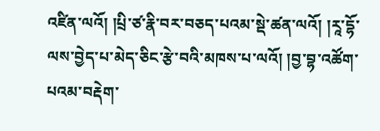འཛིན་ལའོ། །པྲི་ཙ་རྣི་བར་བཅད་པའམ་སྡེ་ཚན་ལའོ། །རཱ་དྷོ་ལས་བྱེད་པ་མེད་ཅིང་རྩེ་བའི་མཁས་པ་ལའོ། །བྱ་བྷ་འཚོག་པའམ་བརྡེག་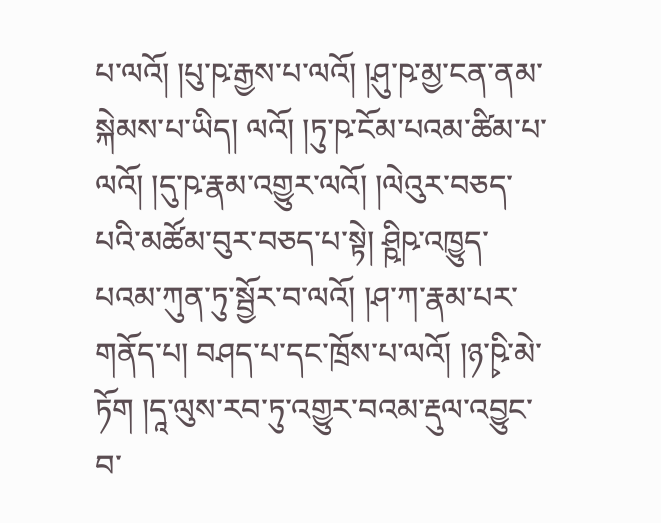པ་ལའོ། །པུ་ཥ་རྒྱས་པ་ལའོ། །ཤུ་ཥ་མྱ་ངན་ནམ་སྐེམས་པ་ཡིད། ལའོ། །ཏུ་ཥ་ངོམ་པའམ་ཚིམ་པ་ལའོ། །དུ་ཥ་རྣམ་འགྱུར་ལའོ། །ལེའུར་བཅད་པའི་མཚོམ་བུར་བཅད་པ་སྟེ། ཤྵིཥ་འཁྱུད་པའམ་ཀུན་ཏུ་སྦྱོར་བ་ལའོ། །ཤ་ཀ་རྣམ་པར་གནོད་པ། བཤད་པ་དང་ཁྲོས་པ་ལའོ། །ཉ་ཥྭི་མེ་ཏོག །དཱ་ལུས་རབ་ཏུ་འགྱུར་བའམ་རྡུལ་འབྱུང་བ་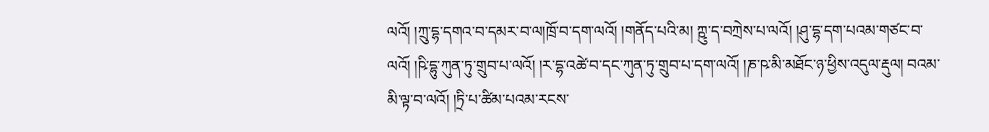ལའོ། །ཀྲུ་དྷ་དགའ་བ་དམར་བ་ལ།ཁྲོ་བ་དག་ལའོ། །གནོད་པའི་མ། ཀྵུ་ད་བཀྲེས་པ་ལའོ། །ཤུ་དྷ་དག་པའམ་གཙང་བ་ལའོ། །ཥི་དྷུ་ཀུན་ཏུ་གྲུབ་པ་ལའོ། །ར་དྷ་འཚེ་བ་དང་ཀུན་ཏུ་གྲུབ་པ་དག་ལའོ། །ཎ་ཥ་མི་མཐོང་ཉ་ཕྱིས་འདུལ་རྡུལ། བའམ་མི་ལྟ་བ་ལའོ། །ཏྲི་པ་ཚིམ་པའམ་རངས་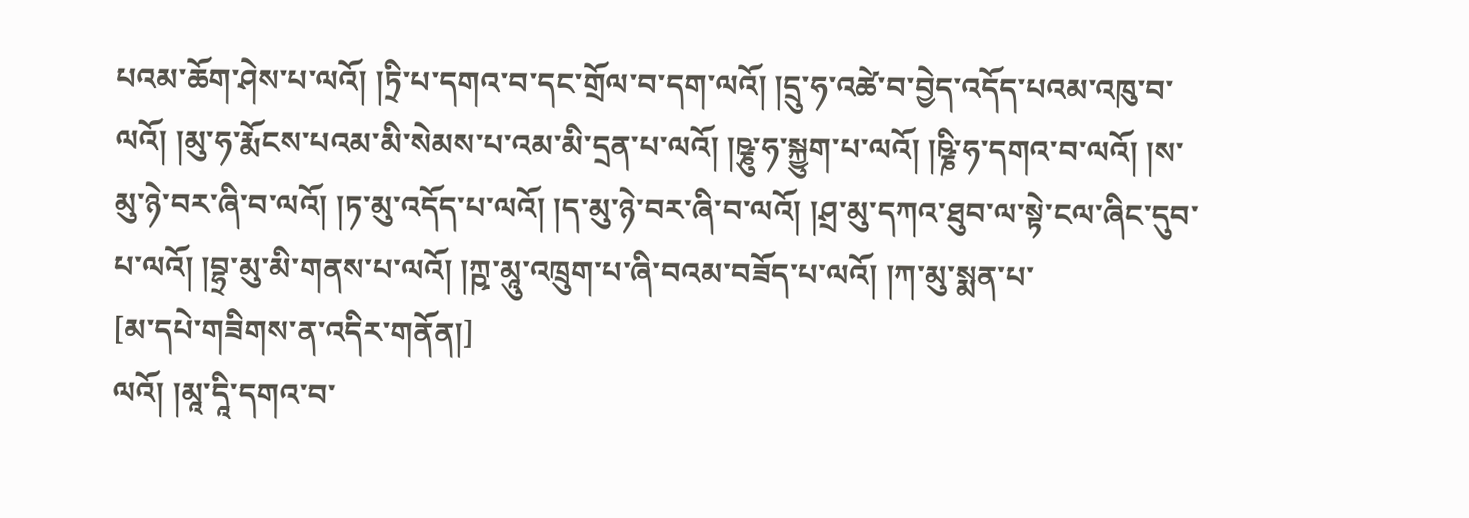པའམ་ཆོག་ཤེས་པ་ལའོ། །ཏྲི་པ་དགའ་བ་དང་གྲོལ་བ་དག་ལའོ། །དྲུ་ཧ་འཚེ་བ་བྱེད་འདོད་པའམ་འཁུ་བ་ལའོ། །མུ་ཧ་རྨོངས་པའམ་མི་སེམས་པ་འམ་མི་དྲན་པ་ལའོ། །ཥྞུ་ཧ་སྐྱུག་པ་ལའོ། །ཥྞི་ཧ་དགའ་བ་ལའོ། །ས་མུ་ཉེ་བར་ཞི་བ་ལའོ། །ཏ་མུ་འདོད་པ་ལའོ། །ད་མུ་ཉེ་བར་ཞི་བ་ལའོ། །ཤྲ་མུ་དཀའ་ཐུབ་ལ་སྟེ་ངལ་ཞིང་དུབ་པ་ལའོ། །བྷྲ་མུ་མི་གནས་པ་ལའོ། །ཀྵ་མཱུ་འཁྲུག་པ་ཞི་བའམ་བཟོད་པ་ལའོ། །ཀ་མུ་སྨན་པ་
[མ་དཔེ་གཟིགས་ན་འདིར་གནོན།]
ལའོ། །མཱ་དཱི་དགའ་བ་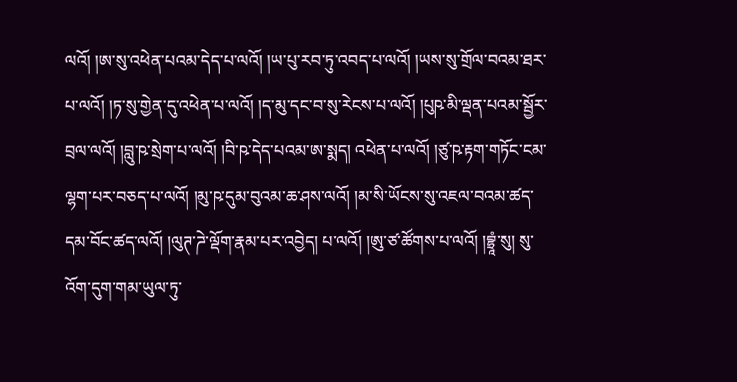ལའོ། །ཨ་སུ་འཕེན་པའམ་དེད་པ་ལའོ། །ཡ་པུ་རབ་ཏུ་འབད་པ་ལའོ། །ཡས་སུ་གྲོལ་བའམ་ཐར་པ་ལའོ། །ཏ་སུ་གྱེན་དུ་འཕེན་པ་ལའོ། །ད་མུ་དང་བ་སུ་རེངས་པ་ལའོ། །པུཥ་མི་ལྡན་པའམ་སྦྱོར་བྲལ་ལའོ། །བླུ་ཥ་སྲེག་པ་ལའོ། །བི་ཥ་དེད་པའམ་ཨ་སྨད། འཕེན་པ་ལའོ། །ཙུ་ཥ་རྟག་གཏོང་ངམ་ལྷག་པར་བཅད་པ་ལའོ། །མུ་ཥ་དུམ་བུའམ་ཆ་ཤས་ལའོ། །མ་སི་ཡོངས་སུ་འཇལ་བའམ་ཚད་དམ་བོང་ཚད་ལའོ། །ལུཊ་ཌེ་ལྡོག་རྣམ་པར་འབྱེད། པ་ལའོ། །ཨུ་ཙ་ཚོགས་པ་ལའོ། །བྷྲཱཾ་སུ། སུ་འོག་དུག་གམ་ཡུལ་ཏུ་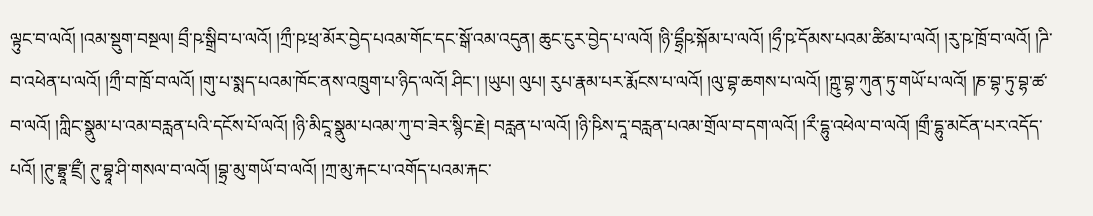ལྟུང་བ་ལའོ། །འམ་སྡུག་བསྔལ། བྲྀ་ཥ་སྒྲིབ་པ་ལའོ། །ཀྲྀ་ཥ་ཕྲ་མོར་བྱེད་པའམ་གོང་དང་སྒོ་འམ་འདུན། ཆུང་ངུར་བྱེད་པ་ལའོ། །ཉི་དྷྲྀཥ་སྐོམ་པ་ལའོ། །ཧྲྀ་ཥ་དོམས་པའམ་ཚིམ་པ་ལའོ། །རུ་ཥ་ཁྲོ་བ་ལའོ། །ཌི་བ་འཕེན་པ་ལའོ། །ཀྲྀ་བ་ཁྲོ་བ་ལའོ། །གུ་པ་སྨད་པའམ་ཁོང་ནས་འཁྲུག་པ་ཉིད་ལའོ། ཤིང་། །ཡུཔ། ལུཔ། རུཔ་རྣམ་པར་རྨོངས་པ་ལའོ། །ལུ་བྷ་ཆགས་པ་ལའོ། །ཀྵུ་བྷ་ཀུན་ཏུ་གཡོ་པ་ལའོ། །ཎ་བྷ་ཏུ་བྷ་ཚ་བ་ལའོ། །ཀླིང་སྣུམ་པ་འམ་བརླན་པའི་དངོས་པོ་ལའོ། །ཉི་མིངཱ་སྣུམ་པའམ་ཀུ་བ་ཟེར་སྙིང་རྗེ། བརླན་པ་ལའོ། །ཉི་ཥིས་དཱ་བརླན་པའམ་གྲོལ་བ་དག་ལའོ། །རྀ་དྷུ་འཕེལ་བ་ལའོ། །གྲྀ་དྷུ་མངོན་པར་འདོད་པའོ། །ཊུ་བྷྲཱ་ཛྲྀ། ཊུ་བྷཱ་ཤི་གསལ་བ་ལའོ། །བྷྲ་མུ་གཡོ་བ་ལའོ། །ཀྲ་མུ་རྐང་པ་འགོད་པའམ་རྐང་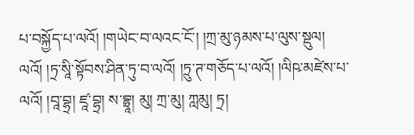པ་བསྐྱོད་པ་ལའོ། །གཡེང་བ་ལའང་ངོ་། །ཀྲ་མུ་ཉམས་པ་ལུས་སྡུལ། ལའོ། །ཏྲ་སཱི་སྟོབས་ཤིན་ཏུ་བ་ལའོ། །ཏྲུ་ཊ་གཅོད་པ་ལའོ། །ལིཥ་མཛེས་པ་ལའོ། །བཱ་བྷྲ། ཛཱ་བྷྲ། ས་བྷྲཱ། མུ། ཀྲ་མུ། ཀླམུ། ཏྲ།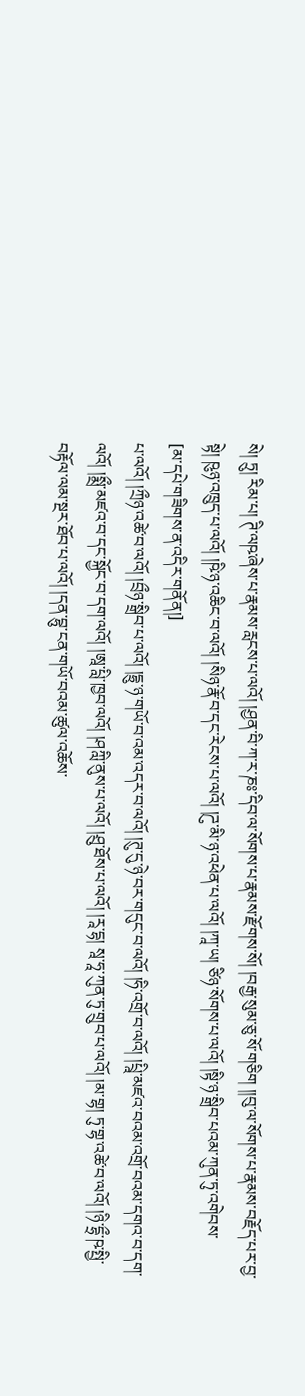སེ། ཏྲུ། རིམ་པ། ཊི་ལཥ་ཞེས་པ་རྣམས་རླངས་པ་ལའོ། །ཤྱན་བི་ཀ་ར་ཎཿ་དིབ་ལ་སོགས་པ་རྣམས་རྫོགས་སོ། །བརྒྱ་སུམ་ཅུ་སོ་གཅིག །།བུ་ལ་སོགས་པ་རྣམས་བརྗོད་པར་བྱ་སྟེ། ཥུཉ་འཁྲུད་པ་ལའོ། །ཥི་ཉ་འཆིང་བ་ལའོ། །སིཉ་རྣོ་བ་དང་རེངས་པ་ལའོ། །ཌུ་མི་ཉ་འཕེན་པ་ལའོ། །ཀཱ་ཡ། ཙིཉ་སོགས་པ་ལའོ། །སྟི་ཉ་སྒྲིབ་པའམ་ཀུན་ཏུ་འགེབས་
[མ་དཔེ་གཟིགས་ན་འདིར་གནོན།]
པ་ལའོ། །ཀྲྀཉ་འཚེ་བ་ལའོ། །བྲྀཉ་སྒྲིབ་པ་ལའོ། །དྷྲུ་ཉ་གཡོ་བ་འམ་འདར་བ་ལའོ། །ཊུ་དུ་ཉེ་བར་གདུང་བ་ལའོ། །ཧི་འགྲོ་བ་ལའོ། །པྲཱི་མཛའ་བའམ་འགྲོ་བའམ་དགའ་བ་དག་ལའོ། །སྨྲྀ་མཛའ་བ་དང་སྐྱོང་བ་དག་ལའོ། །ཨཱ་པླི་ཁྱབ་ལའོ། །ཤཀླི་ནུས་པ་ལའོ། །ཤྲུ་ཐོས་པ་ལའོ། །རཱ་དྷ། སཱ་ཧཱ་ཀུན་ཏུ་གྲུབ་པ་ལའོ། །མ་གྷ། ཏུ་གྷ་འཚེ་བ་ལའོ། །ཉི་དྷྲྀ་ཥ་སྤྱི་བརྟོལ་ལམ་སྔར་ཐོབ་པ་ལའོ། །དན་བྷུ་ངན་གཡོ་བའམ་ཚུལ་འཆོས་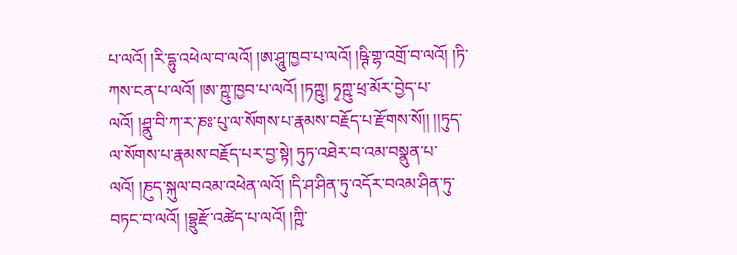པ་ལའོ། །རི་དྷུ་འཕེལ་བ་ལའོ། །ཨ་ཤཱུ་ཁྱབ་པ་ལའོ། །ཥྚི་གྷ་འགྲོ་བ་ལའོ། །ཏི་ཀས་ངན་པ་ལའོ། །ཨ་ཀྵུ་ཁྱབ་པ་ལའོ། །ཏཀྵུ། ཏྭཀྵུ་ཕྲ་མོར་བྱེད་པ་ལའོ། །ཤྣུ་བི་ཀ་ར་ཎཿ་པུ་ལ་སོགས་པ་རྣམས་བརྗོད་པ་རྫོགས་སོ།། །།ཏུད་ལ་སོགས་པ་རྣམས་བརྗོད་པར་བྱ་སྟེ། ཏུཏ་འཐེར་བ་འམ་བསྣུན་པ་ལའོ། །ཎུད་སྐུལ་བའམ་འཕེན་ལའོ། །དི་ཤ་ཤིན་ཏུ་འདོར་བའམ་ཤིན་ཏུ་བཏང་བ་ལའོ། །བྷྲུརྫོ་འཚེད་པ་ལའོ། །ཀྵི་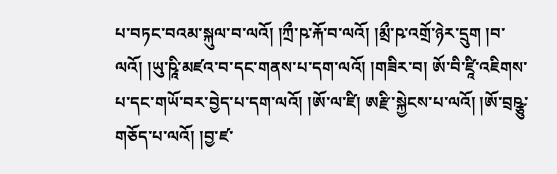པ་བཏང་བའམ་སྐུལ་བ་ལའོ། །ཀྲྀ་ཥ་རྐོ་བ་ལའོ། །མྲྀ་ཥ་འགྲོ་ཉེར་དྲུག །བ་ལའོ། །ཡུ་ཥཱི་མཛའ་བ་དང་གནས་པ་དག་ལའོ། །གཟིར་བ། ཨོ་བི་ཛཱི་འཇིགས་པ་དང་གཡོ་བར་བྱེད་པ་དག་ལའོ། །ཨོ་ལ་ཛི། ཨརྫི་སྐྱེངས་པ་ལའོ། །ཨོ་བྲཥྩུ་གཅོད་པ་ལའོ། །བྱ་ཛ་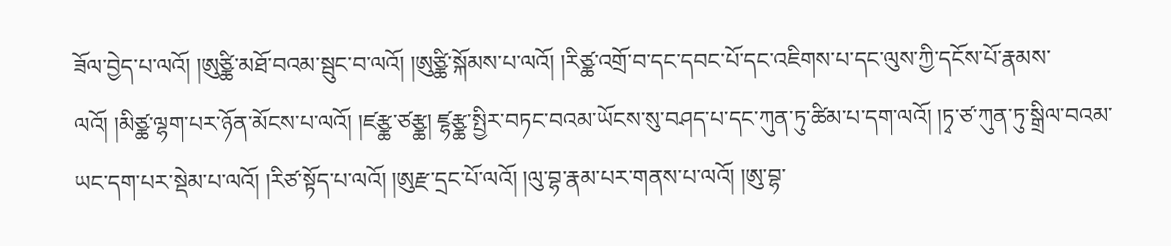ཟོལ་བྱེད་པ་ལའོ། །ཨུཙྪི་མཐོ་བའམ་སྦུང་བ་ལའོ། །ཨུཙྪི་སྐོམས་པ་ལའོ། །རིཙྪ་འགྲོ་བ་དང་དབང་པོ་དང་འཇིགས་པ་དང་ལུས་ཀྱི་དངོས་པོ་རྣམས་ལའོ། །མིཙྪ་ལྷག་པར་ཉོན་མོངས་པ་ལའོ། །ཛརྩྪ་ཙརྩྪ། ཛྷརྩྪ་སྤྱིར་བཏང་བའམ་ཡོངས་སུ་བཤད་པ་དང་ཀུན་ཏུ་ཚིམ་པ་དག་ལའོ། །ཏྭ་ཙ་ཀུན་ཏུ་སྒྲིལ་བའམ་ཡང་དག་པར་སྡེམ་པ་ལའོ། །རིཙ་སྟོད་པ་ལའོ། །ཨུརྫ་དྲང་པོ་ལའོ། །ལུ་བྷ་རྣམ་པར་གནས་པ་ལའོ། །ཨུ་བྷ་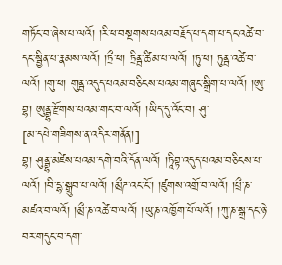གཏོང་བ་ཞེས་པ་ལའོ། །རི་ཕ་བསྔགས་པའམ་བརྗོད་པ་དག་པ་དང་འཚེ་བ་དང་སྦྱིན་པ་རྣམས་ལའོ། །ཏྲྀ་ཕ། ཏྲིནྦ་ཚིམ་པ་ལའོ། །ཏུ་ཕ། ཏུནྦ་འཚེ་བ་ལའོ། །གུ་ཕ། གུནྦ་འདུད་པའམ་བཅིངས་པའམ་གཞུང་སྒྲིག་པ་ལའོ། །ཨུ་བྷ། ཨུནྦྷ་རྫོགས་པའམ་གང་བ་ལའོ། །ཡིད་དུ་འོང་བ། ཤུ་
[མ་དཔེ་གཟིགས་ན་འདིར་གནོན།]
བྷ། ཤུནྦྷ་མཛེས་པའམ་དགེ་བའི་དོན་ལའོ། །ཏཱིབྟ་འདུད་པའམ་བཅིངས་པ་ལའོ། །བི་དྷ་སྒྲུབ་པ་ལའོ། །མྲྀཌ་འང་ངོ་། །ཛུགས་འགྲོ་བ་ལའོ། །པྲྀ་ཎ་མཛའ་བ་ལའོ། །མྲྀ་ཎ་འཚེ་བ་ལའོ། །ཡུ་ཎ་འཁྱོག་པོ་ལའོ། །ཀུ་ཎ་སྒྲ་དང་ཉེ་བར་གདུང་བ་དག་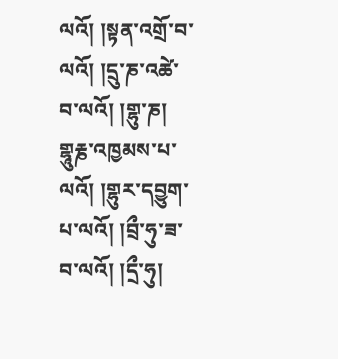ལའོ། །སྟན་འགྲོ་བ་ལའོ། །དྲུ་ཎ་འཚེ་བ་ལའོ། །གྷུ་ཎ། གྷཱུརྞ་འཁྱམས་པ་ལའོ། །གྷུར་དབྱུག་པ་ལའོ། །བྲྀ་ཧུ་ཟ་བ་ལའོ། །དྲྀ་ཧུ།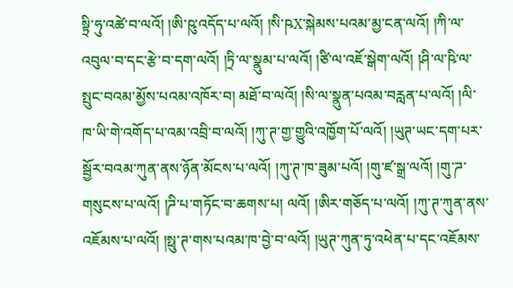སྟྲི་ཧུ་འཚེ་བ་ལའོ། །ཨི་ཥུ་འདོད་པ་ལའོ། །སི་ཥX་སྐེམས་པའམ་མྱ་ངན་ལའོ། །ཀི་ལ་འབུལ་བ་དང་རྩེ་བ་དག་ལའོ། །ཏྲི་ལ་སྣུམ་པ་ལའོ། །ཙི་ལ་འཇོ་སྒེག་ལའོ། །ཤི་ལ་ཥི་ལ་སྤུང་བའམ་མྱོས་པའམ་འཁོར་བ། མཐོ་བ་ལའོ། །སི་ལ་སྣུན་པའམ་བརླན་པ་ལའོ། །ལི་ཁ་ཡི་གེ་འགོད་པ་འམ་འབྲི་བ་ལའོ། །ཀུ་ཊ་གྱ་གྱུའི་འཁྱོག་པོ་ལའོ། །ཡུཊ་ཡང་དག་པར་སྦྱོར་བའམ་ཀུན་ནས་ཉོན་མོངས་པ་ལའོ། །ཀུ་ཊ་ཁ་ཟུམ་པའོ། །གུ་ཛ་སྒྲ་ལའོ། །གུ་ཌ་གསུངས་པ་ལའོ། །ཌི་པ་གཏོང་བ་ཆགས་པ། ལའོ། །ཨིར་གཅོད་པ་ལའོ། །ཀུ་ཊ་ཀུན་ནས་འཇོམས་པ་ལའོ། །སྥུ་ཊ་གས་པའམ་ཁ་བྱེ་བ་ལའོ། །ཡུཊ་ཀུན་ཏུ་འཕེན་པ་དང་འཇོམས་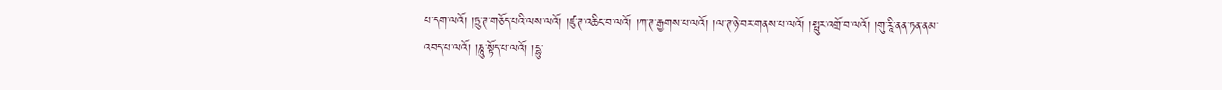པ་དག་ལའོ། །ཏྲུ་ཊ་གཅོད་པའི་ལས་ལའོ། །ཛུ་ཊ་འཆིང་བ་ལའོ། །ཀ་ཊ་རྒྱགས་པ་ལའོ། །ལ་ཊ་ཉེ་བར་གནས་པ་ལའོ། །སྥུར་འགྲོ་བ་ལའོ། །གུ་རཱི་ནན་ཏན་ནམ་འབད་པ་ལའོ། །ཎཱུ་སྟོད་པ་ལའོ། །དྷུ་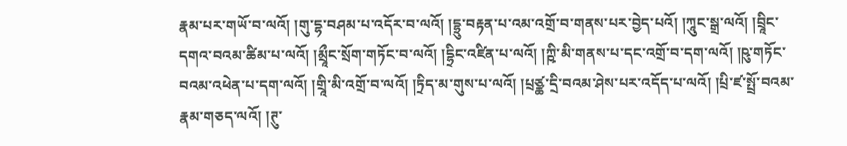རྣམ་པར་གཡོ་བ་ལའོ། །གུ་དྷ་བཤམ་པ་འདོར་བ་ལའོ། །དྷྲུ་བརྟན་པ་འམ་འགྲོ་བ་གནས་པར་བྱེད་པའོ། །ཀཱུང་སྒྲ་ལའོ། །བྲཱིང་དགའ་བའམ་ཚིམ་པ་ལའོ། །མྲཱྀང་སྲོག་གཏོང་བ་ལའོ། །དྷྲིང་འཛིན་པ་ལའོ། །ཀྵི་མི་གནས་པ་དང་འགྲོ་བ་དག་ལའོ། །ཥུ་གཏོང་བའམ་འཕེན་པ་དག་ལའོ། །གྲཱི་མི་འགྲོ་བ་ལའོ། །ཏྲིད་མ་གུས་པ་ལའོ། །པྲཙྪ་དྲི་བའམ་ཤེས་པར་འདོད་པ་ལའོ། །པྲི་ཛ་སྤྲོ་བའམ་རྣམ་གཅད་ལའོ། །ཊུ་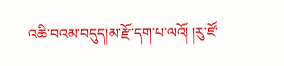འཆི་བའམ་བདུད།མ་རྫོ་དག་པ་ལའོ། །རུ་ཛོ་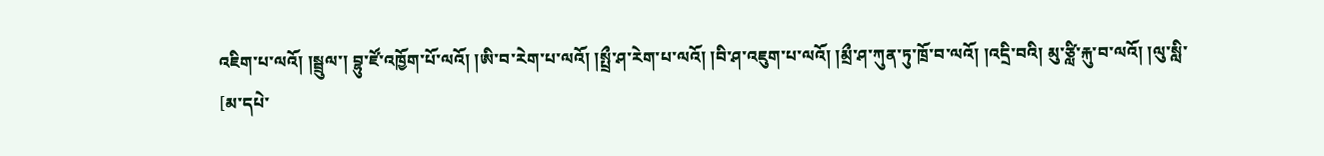འཇིག་པ་ལའོ། །སྦྲུལ་། བྷུ་ཛོ་འཁྱོག་པོ་ལའོ། །ཨི་བ་རེག་པ་ལའོ། །སྤྲྀ་ཤ་རེག་པ་ལའོ། །བི་ཤ་འཇུག་པ་ལའོ། །མྲྀ་ཤ་ཀུན་ཏུ་ཁྲོ་བ་ལའོ། །འདྲི་བའི། མུ་ཙླི་རྐུ་བ་ལའོ། །ལུ་སླི་
[མ་དཔེ་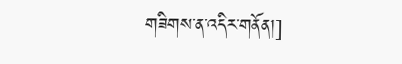གཟིགས་ན་འདིར་གནོན།]